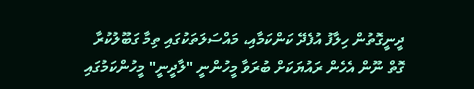ދީނީގޮތުން ހިލާފު އުފެދޭ ކަންކަމާއި، މައްސަލަތަކުގައި ތިމާ ގަބޫލުކުރާ ގޮތް ނޫން އެހެން ރައުޔަކަށް ބުރަވާ މީހުންނީ "ލާދީނީ" މީހުންކަމުގައި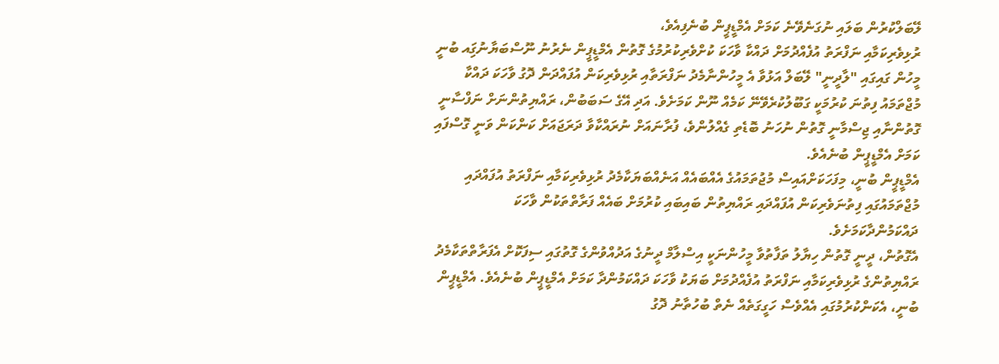ލޭބަލްކުރުން ބަލައި ނުގަނެވޭނެ ކަމަށް އެމްޑީޕީން ބުނެފިއެވެ،
ރުޅިވެރިކަމާއި ނަފްރަތު އުފެއްދުމަށް ދައްކާ ވާހަކަ ކުށްވެރިކުރުމުގެ ގޮތުން އެމްޑީޕީން ނެރުނު ނޫސްބަޔާނުގަިއ ބުނީ މީހުން ގައިގައި "ލާދީނީ" ލޭބަލް އަޅުވާ އެ މީހުންނާމެދު ނަފްރަތާއި ރުޅިވެރިކަން އުފައްދަން ދޮގު ވާހަކަ ދައްކާ މުޖްތަމައު ފިތުނަ ކުރުމަކީ ގަބޫލުކުރެވޭނޭ ކަމެއް ނޫން ކަމަށެވެ. އަދި އޭގެ ސަބަބުން، ރައްޔިތުންނަށް ނަފްސާނީ ގޮތުންނާއި ޖިސްމާނީ ގޮތުން ނުހަނު ބޮޑެތި ގެއްލުންވެ، ފުރާނައަށް ނުރައްކާވާ ދަރަޖައަށް ކަންކަން ވަނީ ގޮސްފައި ކަމަށް އެމްޑީޕީން ބުނެއެވެ.
އެމްޑީޕީން ބުނީ، މިފަހަކަށްއައިސް މުޖުތަމައުގެ އެއްބައެއް އަނެއްބަޔަކާމެދު ރުޅިވެރިކަމާއި ނަފްރަތު އުފައްދައި މުޖްތަމައުގައި ފިތުނަވެރިކަން އުފައްދައި ރައްޔިތުން ބައިބައި ކުރުމަށް ބައެއް ފަރާތްތަކުން ވާހަކަ ދައްކަމުންދާކަމަށެވެ.
އެގޮތުން، ދީނީ ގޮތުން ހިޔާލު ތަފާތުވާ މީހުންނަކީ އިސްލާމް ދީނުގެ އަދުއްވުންގެ ގޮތުގައި ސިފަކޮށް އެފަރާތްތަކާމެދު ރައްޔިތުންގެ ރުޅިވެރިކަމާއި ނަފްރަތު އުފެއްދުމަށް ބަޔަކު ވާހަކަ ދައްކަމުންދާ ކަމަށް އެމްޑީޕީން ބުނެއެވެ. އެމްޑީޕީން ބުނީ، އެކަންކުރުމުގައި އެއްވެސް ހަގީގަތެއް ނެތް ބުހުތާނު ދޮގު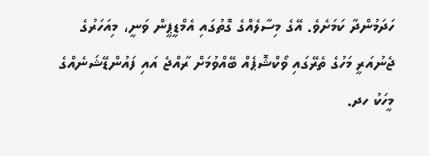ހަދަމުންދާ ކަމަށެވެ. އޭގެ މިސާލެއްގެ ގޮތުގައި އެމްޑީޕީން ވަނީ، މިއަހަރުގެ ޖެނުއަރީ މަހުގެ ތެރޭގައި ވޯކްޝޮޕެއް ބޭއްވުމަށް ރާއްޖެ އައި ފައުންޑޭޝަނެއްގެ މީހަކު ހދ.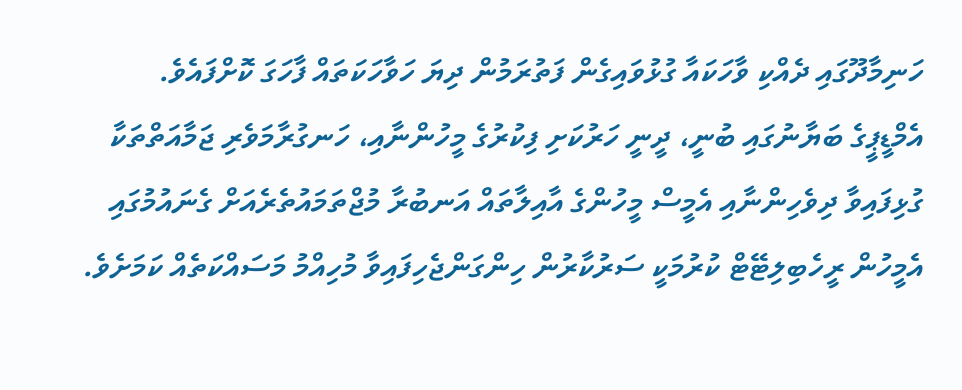ހަނިމާދޫގައި ދެއްކި ވާހަކައާ ގުޅުވައިގެން ފަތުރަމުން ދިޔަ ހަވާހަކަތައް ފާހަގަ ކޮށްފައެވެ.
އެމްޑީޕީގެ ބަޔާނުގައި ބުނީ، ދީނީ ހަރުކަށި ފިކުރުގެ މީހުންނާއި، ހަނގުރާމަވެރި ޖަމާއަތްތަކާ ގުޅިފައިވާ ދިވެހިންނާއި އެމީސް މީހުންގެ އާއިލާތައް އަނބުރާ މުޖްތަމައުތެރެއަށް ގެނައުމުގައި އެމީހުން ރީހެބިލިޓޭޓް ކުރުމަކީ ސަރުކާރުން ހިންގަންޖެހިފައިވާ މުހިއްމު މަސައްކަތެއް ކަމަށެވެ.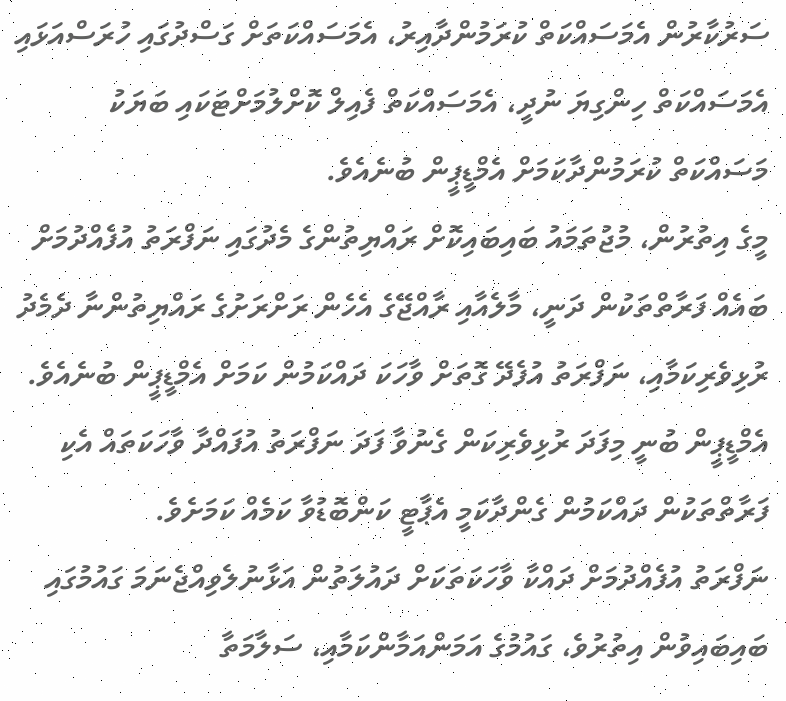ސަރުކާރުން އެމަސައްކަތް ކުރަމުންދާއިރު، އެމަސައްކަތަށް ގަސްދުގައި ހުރަސްއަޅައި އެމަސައްކަތް ހިންގިޔަ ނުދީ، އެމަސައްކަތް ފެއިލް ކޮށްލުމަށްޓަކައި ބަޔަކު މަސައްކަތް ކުރަމުންދާކަމަށް އެމްޑީޕީން ބުނެއެވެ.
މީގެ އިތުރުން، މުޖުތަމައު ބައިބައިކޮށް ރައްޔިތުންގެ މެދުގައި ނަފްރަތު އުފެއްދުމަށް ބައެއް ފަރާތްތަކުން ދަނީ، މާލެއާއި ރާއްޖޭގެ އެހެން ރަށްރަށުގެ ރައްޔިތުންނާ ދެމެދު ރުޅިވެރިކަމާއި، ނަފްރަތު އުފެދޭ ގޮތަށް ވާހަކަ ދައްކަމުން ކަމަށް އެމްޑީޕީން ބުނެއެވެ. އެމްޑީޕީން ބުނީ މިފަދަ ރުޅިވެރިކަން ގެނުވާ ފަދަ ނަފްރަތު އުފައްދާ ވާހަކަތައް އެކި ފަރާތްތަކުން ދައްކަމުން ގެންދާކަމީ އެޕާޓީ ކަންބޮޑުވާ ކަމެއް ކަމަށެވެ.
ނަފްރަތު އުފެއްދުމަށް ދައްކާ ވާހަކަތަކަށް ދައުލަތުން އަޅާނުލެވިއްޖެނަމަ ގައުމުގައި ބައިބައިވުން އިތުރުވެ، ގައުމުގެ އަމަންއަމާންކަމާއި، ސަލާމަތާ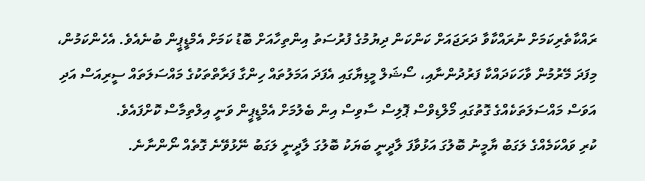ރައްކާތެރިކަމަށް ނުރައްކާވާ ދަރަޖައަށް ކަންކަން ދިޔުމުގެ ފުރުސަތު އިންތިހާއަށް ބޮޑު ކަމަށް އެމްޑީޕީން ބުނެއެވެ. އެހެންކަމުން، މިފަދަ މޭރުމުން ވާހަކަދައްކާ ފަރުދުންނާއި، ސޯޝަލް މީޑިޔާގައި އެފަދަ އަމަލުތައް ހިންގާ ފަރާތްތަކުގެ މައްސަލަތައް ސީރިއަސް އަދި އަވަސް މައްސަލަތަކެއްގެ ގޮތުގައި މޯލްޑިވްސް ޕޮލިސް ސާވިސް އިން ބެލުމަށް އެމްޑީޕީން ވަނީ އިލްތިމާސް ކޮށްފައެވެ.
ކުރި ވައްކަމެއްގެ ލަގަބު ޔާމީނު ބޮލުގަ އަޅުވާފަ ލާދީނީ ބަޔަކު ބޮލުގަ ލާދީނީ ލަގަބު ނޭޅުވޭނެ ގޮތެއް ނޯންނާނެ.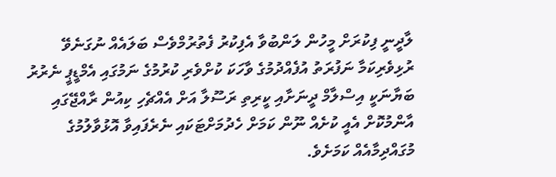ލާދީނީ ފިކުރަށް މީހުން ލަންބުވާ އެފިކުރު ފެތުރުމްވެސް ބަލައެއް ނުގަނެވޭ
ރުޅިވެރިކަމާ ނަފުރަތު އުފެއްދުމުގެ ވާހަކަ ކުށްވެރި ކުރުމުގެ ނަމުގައި އެމްޑީޕީ ނެރުރު ބަޔާނަކީ އިސްލާމް ދީނަށާއި ކީރިތި ރަސޫލާ އަށް އެއްޗެހި ކިއުން ރާއްޖޭގައި އާންމުކޮށް އެއީ ކުށެއް ނޫން ކަމަށް ހެދުމަށްޓަކައި ނެރެފައިވާ އޮޅުވާލުމުގެ މުގައްދިމާއެއް ކަމަށެވެ.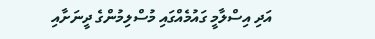އަދި އިސްލާމީ ގައުމެއްގައި މުސްލިމުންގެ ދީނަށާއި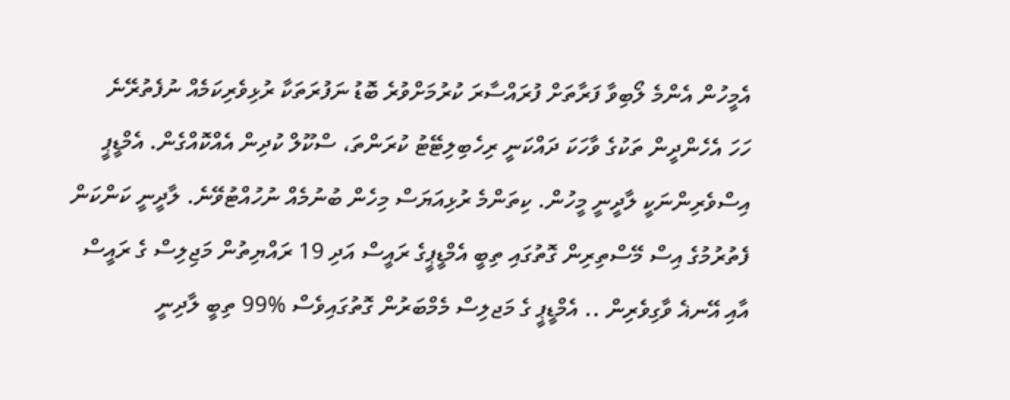އެމީހުން އެންމެ ލޯބިވާ ފަރާތަށް ފުރައްސާރަ ކުރުމަށްވުރެ ބޮޑު ނަފުރަތަކާ ރުޅިވެރިކަމެއް ނުފެތުރޭނެ
ހަހަ އެހެންދީން ތަކުގެ ވާހަކަ ދައްކަނީ ރިހެބިލިޓޭޓު ކުރަންތަ، ސްކޫލް ކުދިން އެއްކޮއްގެން. އެމްޑީޕީ އިސްވެރިންނަކީ ލާދީނީ މީހުން. ކިތަންމެ ރުޅިއަޔަސް މިހެން ބުނުމެއް ނުހުއްޓުވޭނެ. ލާދީނީ ކަންކަން ފެތުރުމުގެ އިސް މޭސްތިރިން ގޮތުގައި ތިބީ އެމްޑީޕީގެ ރައީސް އަދި 19 ރައްޔިތުން މަޖިލިސް ގެ ރައީސް އާއި އޭނޣެ ވާގިވެރިން .. އެމްޑީޕީ ގެ މަޖލިސް މެމްބަރުން ގޮތުގައިވެސް %99 ތިބީ ލާދިނީ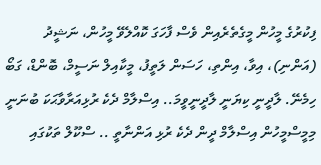ފިކުރުގެ މީހުން މީގެތެރެއިން ވެސް ފާހަގަ ކޮއްލެވޭ މީހުން، ނަޝީދު (އަންނި)، އިވާ، އިންތި، ހަސަން ލަތީފު، މީކާއިލް ނަސީމް، ބޮންޑް، ގަބޯ ހިމެނޭ. ލާދީނީ ކިޔަނީ ލާދީނީވީމަ.. އިސްލާމް ދެކެ ރުޅިއަރާވާޙަކަ ބުނަނީ މިމީސްމީހުން އިސްލާމް ދީން ދެކެ ރުޅި އަންނާތީ .. ސްކޫލް ތަކުގައި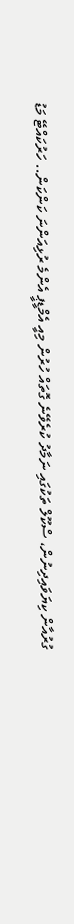ގުރުއާން ކިޔަވައިދިނުން، ސްކޫލް ތަކުގައި ނަމާދު ކުރެވޭނެ ގޮތައް ހުރުން މިއީ އެމްޑީޕީ އެންމެ ރުޅިއަންނަ ކަންކަން.. ހަރުކައްޓޭ މަޑު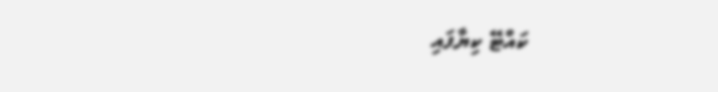ކައްޓޭ ކިޔާފައި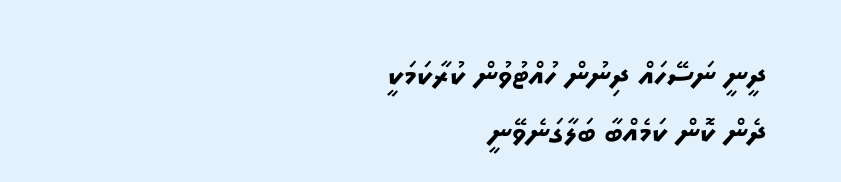ދީނީ ނަސޭހައް ދިނުން ހުއްޓުވުން ކުރާކަމަކީ
ދެން ކޮން ކަމެއްބާ ބަލާގަނެވޭނީ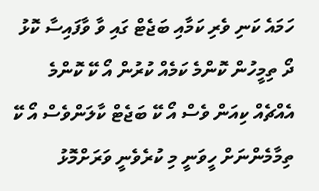ހަމައެ ކަނި ވެރި ކަމާއި ބަޖެޓް ގައި ވާ ވާފައިސާ ކޮޅު ދޯ ތިމީހުން ކޮންމެ ކަމެއް ކުރުން އޯ ކޭ ކޮންމެ އެއްޗެއް ކިއަން ވެސް އޯ ކޭ ބަޖެޓް ކާލަންވެސް އޯ ކޭ
ތިމާމެންނަށް ހީވަނީ މި ކުރެވެނީ ވަރަށްމޮޅު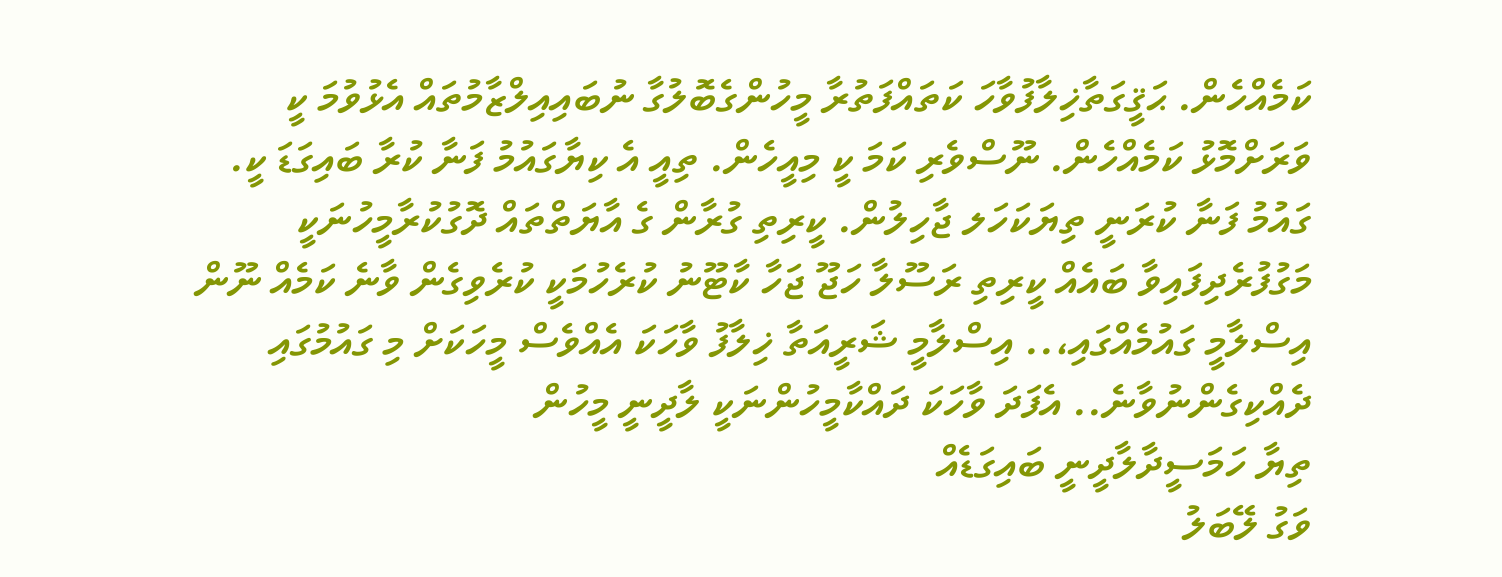ކަމެއްހެން. ޙަޤީގަތާޚިލާފުވާހަ ކަތައްފަތުރާ މީހުންގެބޮލުގާ ނުބައިއިލްޒާމުތައް އެޅުވުމަ ކީ ވަރަށްމޮޅު ކަމެއްހެން. ނޫސްވެރި ކަމަ ކީ މިއީހެން. ތިއީ އެ ކިޔާގައުމު ފަނާ ކުރާ ބައިގަޑަ ކީ.
ގައުމު ފަނާ ކުރަނީ ތިޔަކަހަލ ޖާހިލުން. ކީރިތި ގުރާން ގެ އާޔަތްތައް ދޮގުކުރާމީހުނަކީ މަގުފުރެދިފައިވާ ބައެއް ކީރިތި ރަސޫލާ ހަޖޫ ޖަހާ ކާޓޫނު ކުރެހުމަކީ ކުރެވިގެން ވާނެ ކަމެއް ނޫން އިސްލާމީ ގައުމެއްގައި،.. އިސްލާމީ ޝަރީއަތާ ޚިލާފު ވާހަކަ އެއްވެސް މީހަކަށް މި ގައުމުގައި ދެއްކިގެންނުވާނެ.. އެފަދަ ވާހަކަ ދައްކާމީހުންނަކީ ލާދީނީ މީހުން
ތިޔާ ހަމަސީދާލާދީނީ ބައިގަޑެއް
ވަގު ލޭބަލު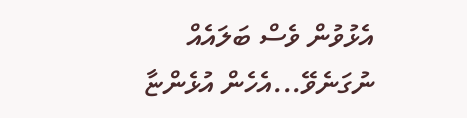އެޅުވުން ވެސް ބަލައެއް ނުގަނެވޭ...އެހެން އުޅެންޏާ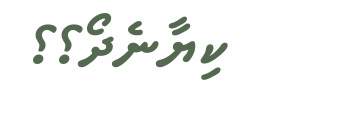ކިޔާނެދޯ؟؟